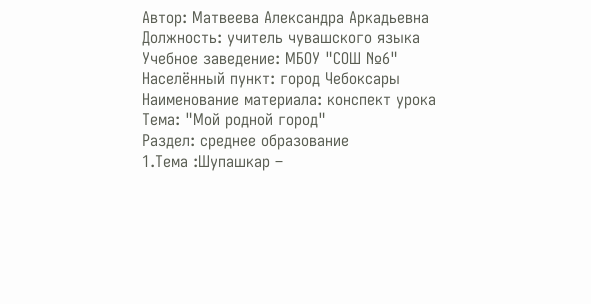Автор: Матвеева Александра Аркадьевна
Должность: учитель чувашского языка
Учебное заведение: МБОУ "СОШ №6"
Населённый пункт: город Чебоксары
Наименование материала: конспект урока
Тема: "Мой родной город"
Раздел: среднее образование
1.Тема :Шупашкар –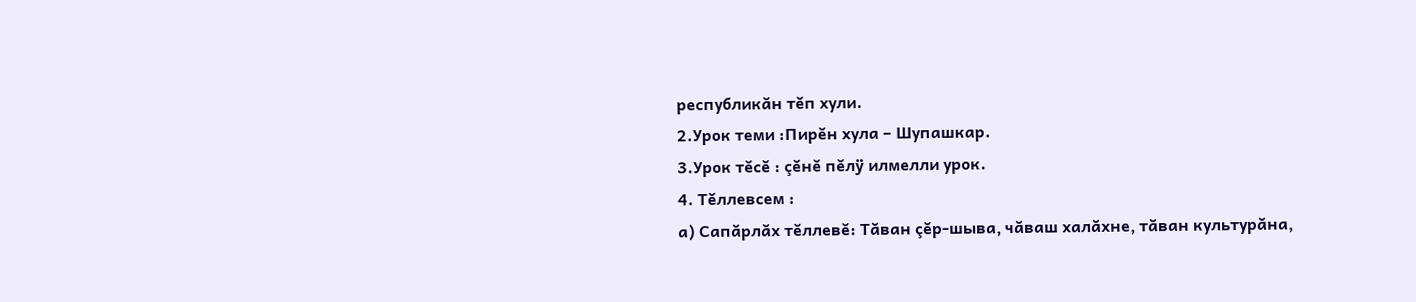республикăн тĕп хули.
2.Урок теми :Пирĕн хула – Шупашкар.
3.Урок тĕсĕ : çĕнĕ пĕлÿ илмелли урок.
4. Тĕллевсем :
а) Сапăрлăх тĕллевĕ: Тăван çĕр-шыва, чăваш халăхне, тăван культурăна,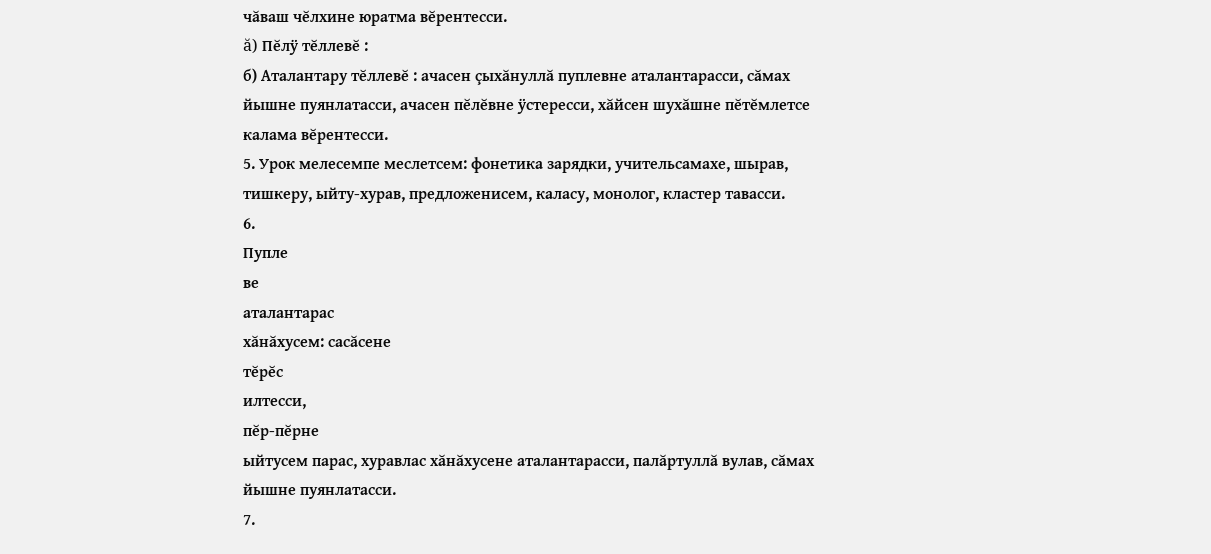чăваш чĕлхине юратма вĕрентесси.
ă) Пĕлÿ тĕллевĕ :
б) Аталантару тĕллевĕ : ачасен çыхăнуллă пуплевне аталантарасси, сăмах
йышне пуянлатасси, ачасен пĕлĕвне ÿстересси, хăйсен шухăшне пĕтĕмлетсе
калама вĕрентесси.
5. Урок мелесемпе меслетсем: фонетика зарядки, учительсамахе, шырав,
тишкеру, ыйту-хурав, предложенисем, каласу, монолог, кластер тавасси.
6.
Пупле
ве
аталантарас
хăнăхусем: сасăсене
тĕрĕс
илтесси,
пĕр-пĕрне
ыйтусем парас, хуравлас хăнăхусене аталантарасси, палăртуллă вулав, сăмах
йышне пуянлатасси.
7.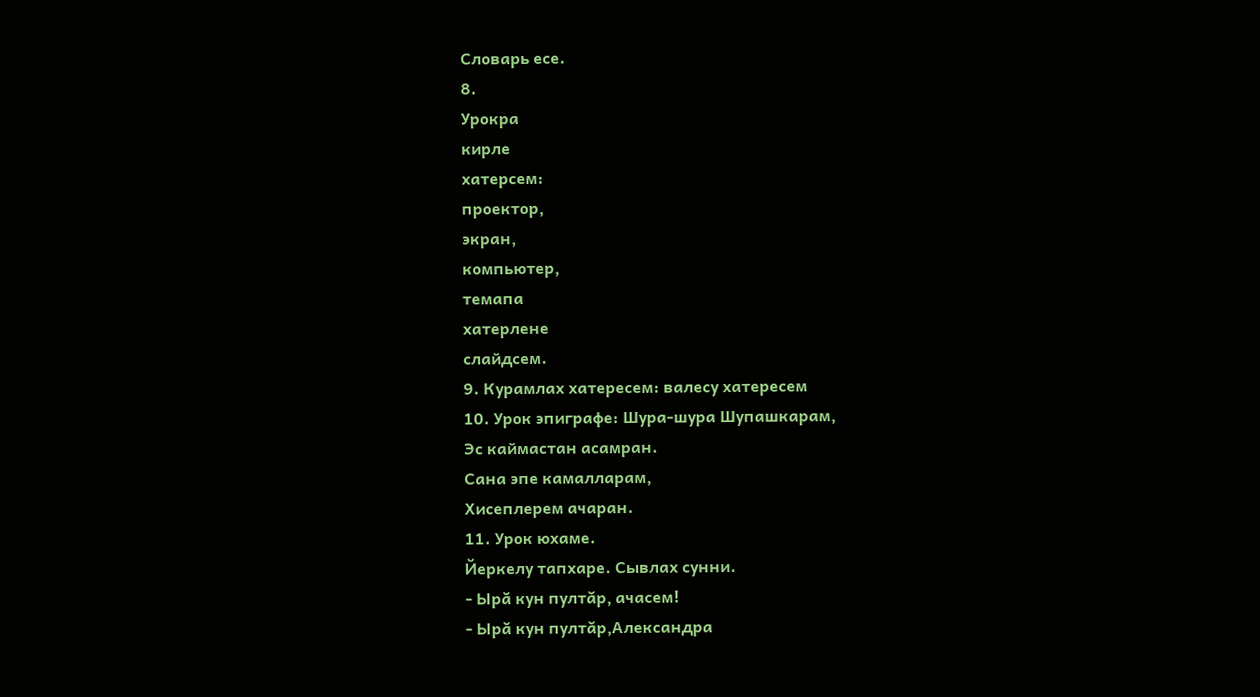Словарь есе.
8.
Урокра
кирле
хатерсем:
проектор,
экран,
компьютер,
темапа
хатерлене
слайдсем.
9. Курамлах хатересем: валесу хатересем
10. Урок эпиграфе: Шура-шура Шупашкарам,
Эс каймастан асамран.
Сана эпе камалларам,
Хисеплерем ачаран.
11. Урок юхаме.
Йеркелу тапхаре. Сывлах сунни.
- Ырă кун пултăр, ачасем!
- Ырă кун пултăр,Александра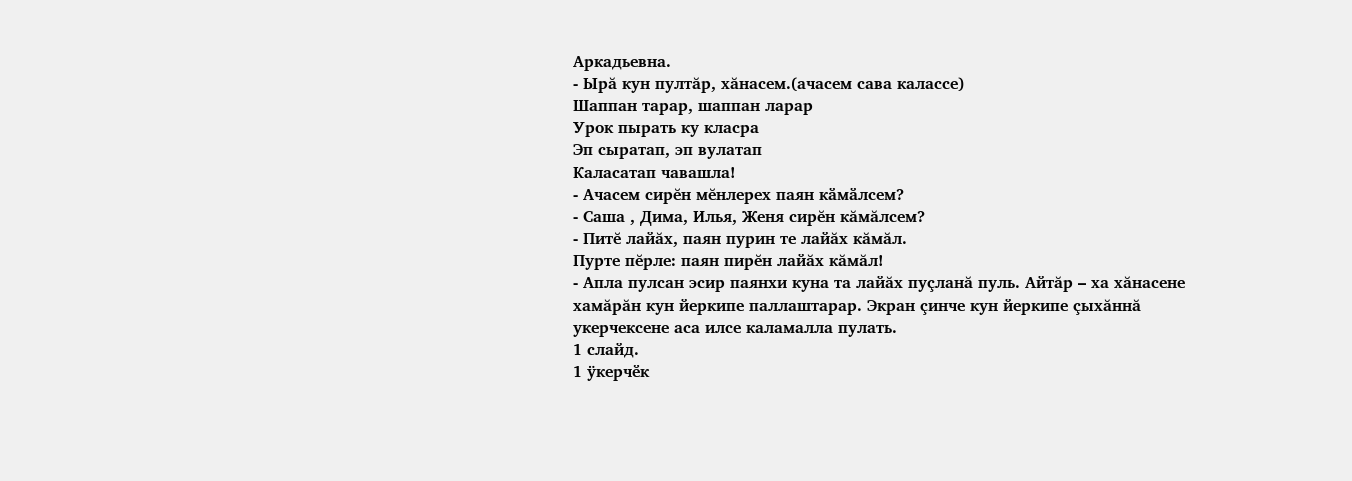Аркадьевна.
- Ырă кун пултăр, хăнасем.(ачасем сава калассе)
Шаппан тарар, шаппан ларар
Урок пырать ку класра
Эп сыратап, эп вулатап
Каласатап чавашла!
- Ачасем сирĕн мĕнлерех паян кӑмӑлсем?
- Саша , Дима, Илья, Женя сирĕн кăмăлсем?
- Питĕ лайăх, паян пурин те лайăх кăмăл.
Пурте пĕрле: паян пирĕн лайăх кăмăл!
- Апла пулсан эсир паянхи куна та лайăх пуçланă пуль. Айтăр – ха хăнасене
хамăрăн кун йеркипе паллаштарар. Экран çинче кун йеркипе çыхăннă
укерчексене аса илсе каламалла пулать.
1 слайд.
1 ӱкерчӗк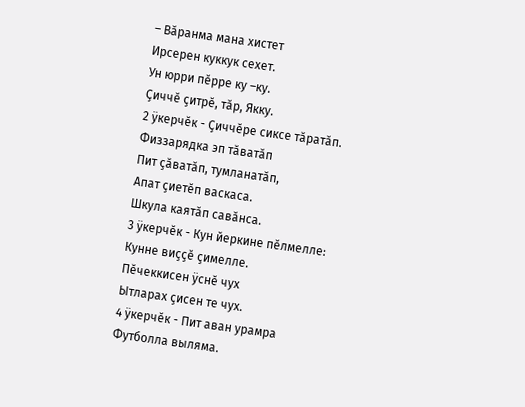– Вӑранма мана хистет
Ирсерен куккук сехет.
Ун юрри пӗрре ку –ку.
Ҫиччӗ ҫитрӗ, тӑр, Якку.
2 ӱкерчӗк - Ҫиччӗре сиксе тӑратӑп.
Физзарядка эп тӑватӑп
Пит ҫӑватӑп, тумланатӑп,
Апат ҫиетӗп васкаса.
Шкула каятӑп савӑнса.
3 ӱкерчӗк - Кун йеркине пӗлмелле:
Кунне виҫҫӗ ҫимелле.
Пӗчеккисен ӱснӗ чух
Ытларах ҫисен те чух.
4 ӱкерчӗк - Пит аван урамра
Футболла выляма.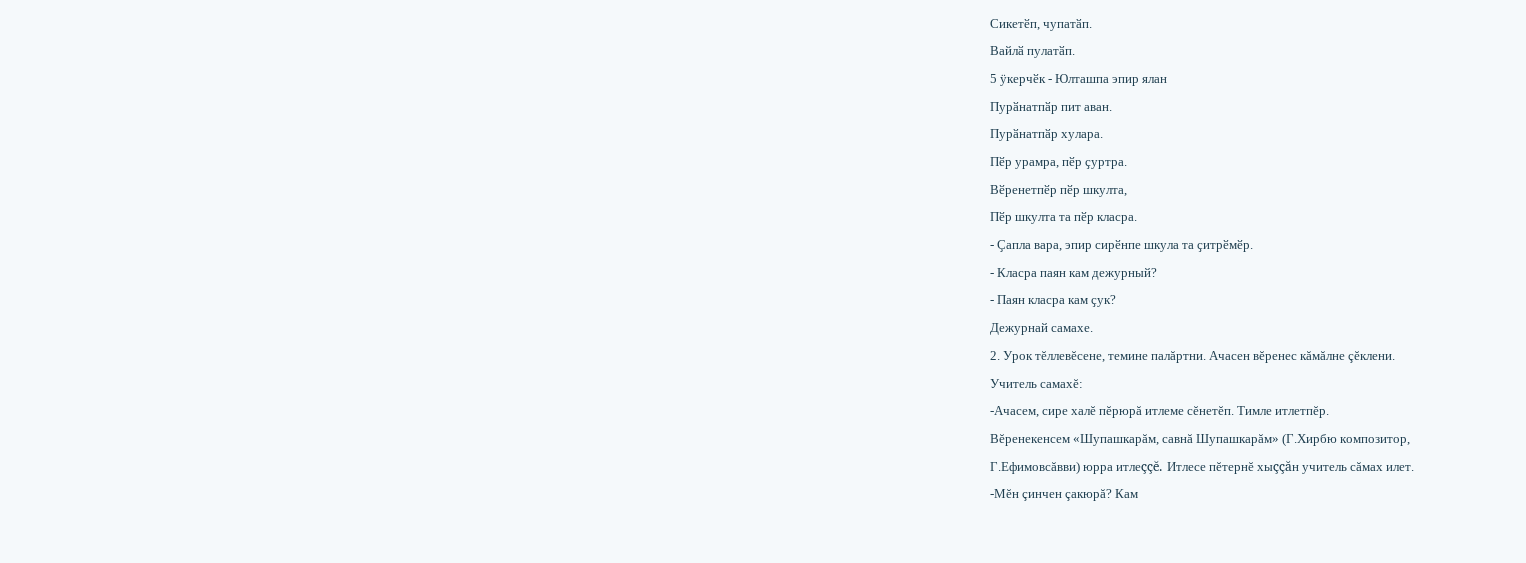Сикетӗп, чупатӑп.
Вайлӑ пулатӑп.
5 ӱкерчӗк - Юлташпа эпир ялан
Пурӑнатпӑр пит аван.
Пурӑнатпӑр хулара.
Пӗр урамра, пӗр ҫуртра.
Вӗренетпӗр пӗр шкулта,
Пӗр шкулта та пӗр класра.
- Ҫапла вара, эпир сирӗнпе шкула та ҫитрӗмӗр.
- Класра паян кам дежурный?
- Паян класра кам ҫук?
Дежурнай самахе.
2. Урок тĕллевĕсене, темине палăртни. Ачасен вĕренес кăмăлне çĕклени.
Учитель самахĕ:
-Ачасем, сире халĕ пĕрюрă итлеме сĕнетĕп. Тимле итлетпĕр.
Вĕренекенсем «Шупашкарăм, савнă Шупашкарăм» (Г.Хирбю композитор,
Г.Ефимовсăвви) юрра итлеççĕ. Итлесе пĕтернĕ хыççăн учитель сăмах илет.
-Мĕн çинчен çакюрă? Кам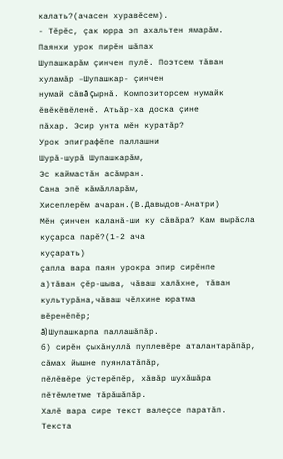калать?(ачасен хуравĕсем).
- Тĕрĕс, çак юрра эп ахальтен ямарăм. Паянхи урок пирĕн шăпах
Шупашкарăм çинчен пулĕ. Поэтсем тăван хуламăр –Шупашкар- çинчен
нумай сăвă çырнă. Композиторсем нумайк ĕвĕкĕвĕленĕ. Атьăр-ха доска çине
пăхар. Эсир унта мĕн куратăр?
Урок эпиграфĕпе паллашни
Шурă-шурă Шупашкарăм,
Эс каймастăн асăмран.
Сана эпĕ кăмăлларăм,
Хисеплерĕм ачаран.(В.Давыдов-Анатри)
Мĕн çинчен каланă-ши ку сăвăра? Кам вырăсла куçарса парĕ?(1-2 ача
куçарать)
çапла вара паян урокра эпир сирĕнпе
а)тăван çĕр-шыва, чăваш халăхне, тăван культурăна,чăваш чĕлхине юратма
вĕренĕпĕр;
ă) Шупашкарпа паллашăпăр.
б) сирĕн çыхăнуллă пуплевĕре аталантарăпăр, сăмах йышне пуянлатăпăр,
пĕлĕвĕре ÿстерĕпĕр, хăвăр шухăшăра пĕтĕмлетме тăрăшăпăр.
Халĕ вара сире текст валеçсе паратăп. Текста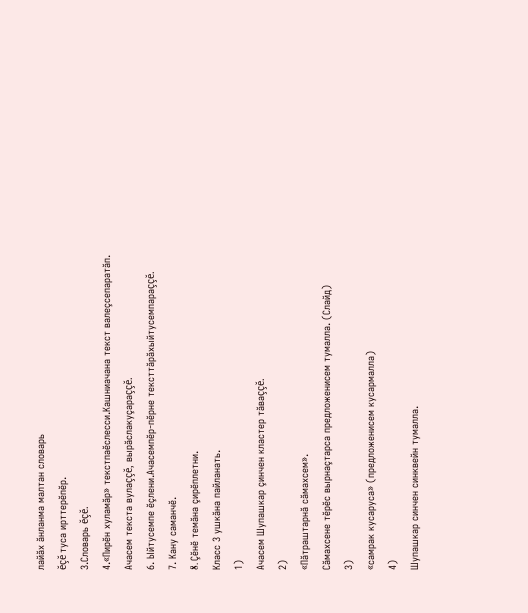лайăх ăнланма малтан словарь
ĕçĕ туса ирттерĕпĕр.
3.Словарь ĕçĕ.
4.«Пирĕн хуламăр» текстпаĕслесси.Кашниачана текст валеçсепаратăп.
Ачасем текста вулаççĕ, вырăслакуçараççĕ.
6. Ыйтусемпе ĕçлени.Ачасемпĕр-пĕрне тексттăрăхыйтусемпараççĕ.
7. Кану саманчĕ.
8. Çĕнĕ темăна çирĕплетни.
Класс 3 ушкăна пайланать.
1)
Ачасем Шупашкар çинчен кластер тăваççĕ.
2)
«Пăтраштарнă сăмахсем».
Сăмахсене тĕрĕс вырнаçтарса предложенисем тумалла. (Слайд)
3)
«самрак кусаруса» (предложенисем кусармалла)
4)
Шупашкар синчен синквейн тумалла.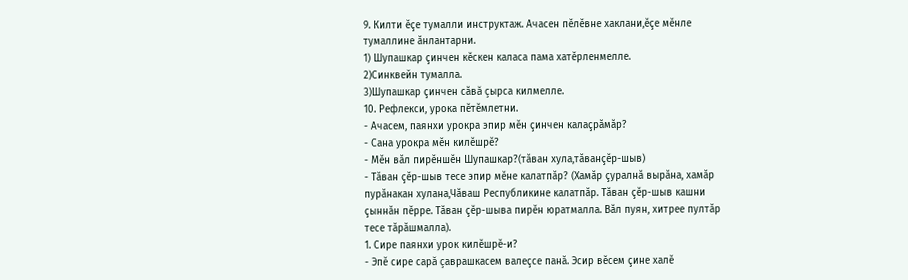9. Килти ĕçе тумалли инструктаж. Ачасен пĕлĕвне хаклани,ĕçе мĕнле
тумаллине ăнлантарни.
1) Шупашкар çинчен кĕскен каласа пама хатĕрленмелле.
2)Синквейн тумалла.
3)Шупашкар çинчен сăвă çырса килмелле.
10. Рефлекси, урока пĕтĕмлетни.
- Ачасем, паянхи урокра эпир мĕн çинчен калаçрăмăр?
- Сана урокра мĕн килĕшрĕ?
- Мĕн вăл пирĕншĕн Шупашкар?(тăван хула,тăванçĕр-шыв)
- Тăван çĕр-шыв тесе эпир мĕне калатпăр? (Хамăр çуралнă вырăна, хамăр
пурăнакан хулана,Чăваш Республикине калатпăр. Тăван çĕр-шыв кашни
çыннăн пĕрре. Тăван çĕр-шыва пирĕн юратмалла. Вăл пуян, хитрее пултăр
тесе тăрăшмалла).
1. Сире паянхи урок килĕшрĕ-и?
- Эпĕ сире сарă çаврашкасем валеçсе панă. Эсир вĕсем çине халĕ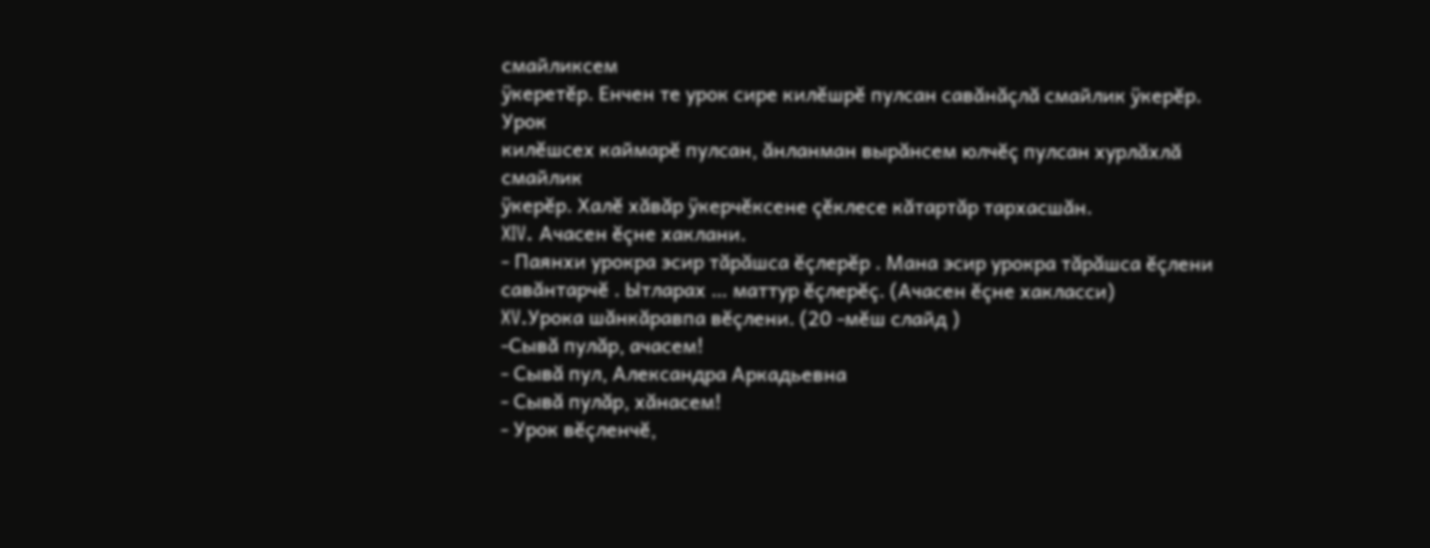смайликсем
ÿкеретĕр. Енчен те урок сире килĕшрĕ пулсан савăнăçлă смайлик ÿкерĕр. Урок
килĕшсех каймарĕ пулсан, ăнланман вырăнсем юлчĕç пулсан хурлăхлă смайлик
ÿкерĕр. Халĕ хăвăр ÿкерчĕксене çĕклесе кăтартăр тархасшăн.
XIV. Ачасен ĕçне хаклани.
- Паянхи урокра эсир тăрăшса ĕçлерĕр . Мана эсир урокра тăрăшса ĕçлени
савăнтарчĕ . Ытларах … маттур ĕçлерĕç. (Ачасен ĕçне хакласси)
XV.Урока шăнкăравпа вĕçлени. (20 -мĕш слайд )
-Сывă пулăр, ачасем!
- Сывă пул, Александра Аркадьевна
- Сывă пулăр, хăнасем!
- Урок вĕçленчĕ,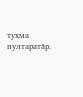тухма пултаратăр.